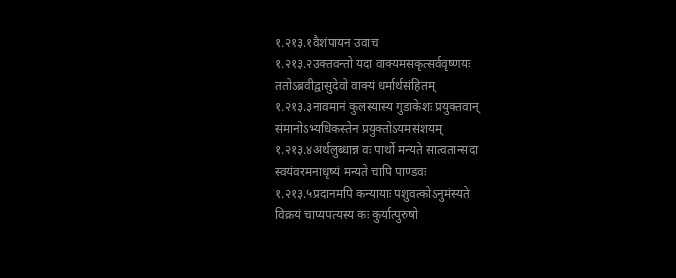१.२१३.१वैशंपायन उवाच
१.२१३.२उक्तवन्तो यदा वाक्यमसकृत्सर्ववृष्णयः
ततोऽब्रवीद्वासुदेवो वाक्यं धर्मार्थसंहितम्
१.२१३.३नावमानं कुलस्यास्य गुडाकेशः प्रयुक्तवान्
संमानोऽभ्यधिकस्तेन प्रयुक्तोऽयमसंशयम्
१.२१३.४अर्थलुब्धान्न वः पार्थो मन्यते सात्वतान्सदा
स्वयंवरमनाधृष्यं मन्यते चापि पाण्डवः
१.२१३.५प्रदानमपि कन्यायाः पशुवत्कोऽनुमंस्यते
विक्रयं चाप्यपत्यस्य कः कुर्यात्पुरुषो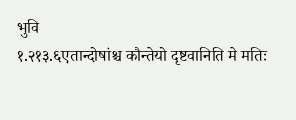भुवि
१.२१३.६एतान्दोषांश्च कौन्तेयो दृष्टवानिति मे मतिः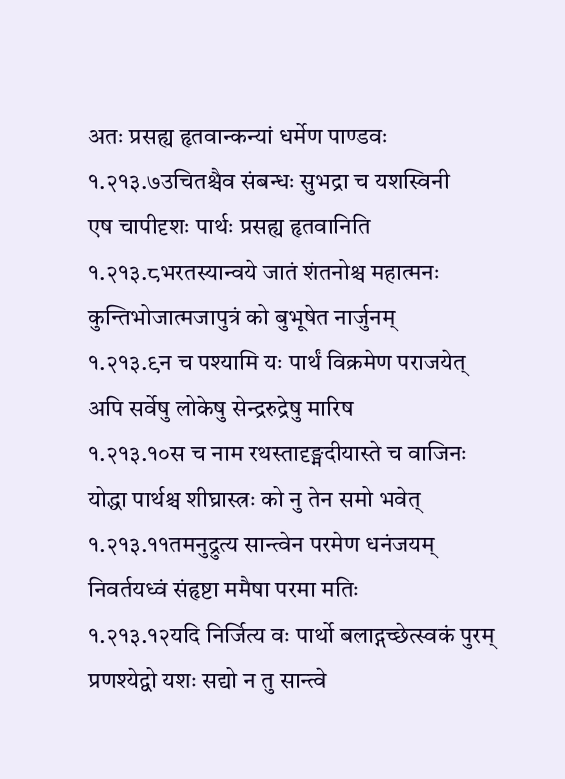अतः प्रसह्य हृतवान्कन्यां धर्मेण पाण्डवः
१.२१३.७उचितश्चैव संबन्धः सुभद्रा च यशस्विनी
एष चापीदृशः पार्थः प्रसह्य हृतवानिति
१.२१३.८भरतस्यान्वये जातं शंतनोश्च महात्मनः
कुन्तिभोजात्मजापुत्रं को बुभूषेत नार्जुनम्
१.२१३.९न च पश्यामि यः पार्थं विक्रमेण पराजयेत्
अपि सर्वेषु लोकेषु सेन्द्ररुद्रेषु मारिष
१.२१३.१०स च नाम रथस्तादृङ्मदीयास्ते च वाजिनः
योद्धा पार्थश्च शीघ्रास्त्रः को नु तेन समो भवेत्
१.२१३.११तमनुद्रुत्य सान्त्वेन परमेण धनंजयम्
निवर्तयध्वं संहृष्टा ममैषा परमा मतिः
१.२१३.१२यदि निर्जित्य वः पार्थो बलाद्गच्छेत्स्वकं पुरम्
प्रणश्येद्वो यशः सद्यो न तु सान्त्वे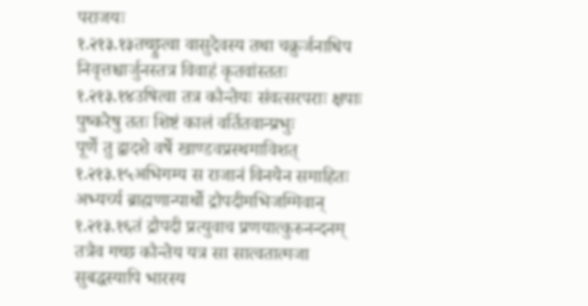पराजयः
१.२१३.१३तच्छ्रुत्वा वासुदेवस्य तथा चक्रुर्जनाधिप
निवृत्तश्चार्जुनस्तत्र विवाहं कृतवांस्ततः
१.२१३.१४उषित्वा तत्र कौन्तेयः संवत्सरपराः क्षपाः
पुष्करेषु ततः शिष्टं कालं वर्तितवान्प्रभुः
पूर्णे तु द्वादशे वर्षे खाण्डवप्रस्थमाविशत्
१.२१३.१५अभिगम्य स राजानं विनयेन समाहितः
अभ्यर्च्य ब्राह्मणान्पार्थो द्रौपदीमभिजग्मिवान्
१.२१३.१६तं द्रौपदी प्रत्युवाच प्रणयात्कुरुनन्दनम्
तत्रैव गच्छ कौन्तेय यत्र सा सात्वतात्मजा
सुबद्धस्यापि भारस्य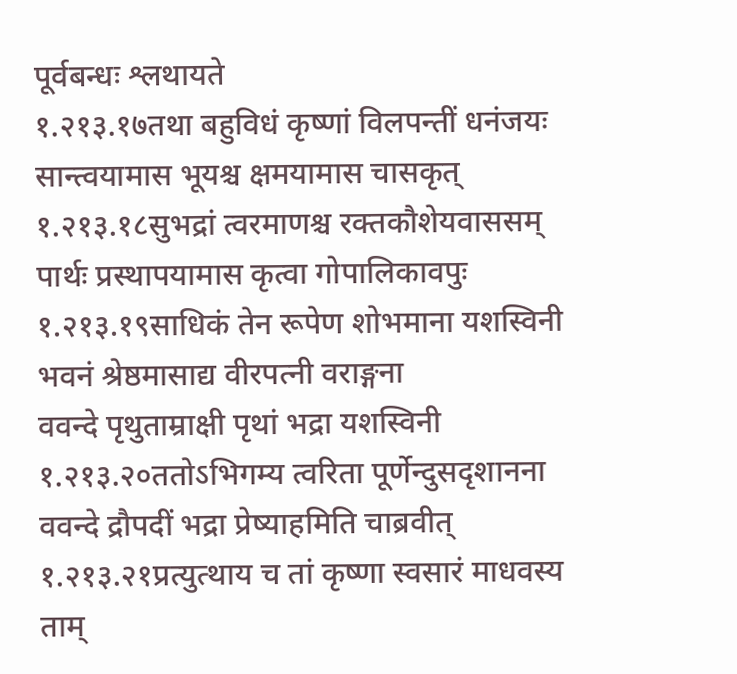पूर्वबन्धः श्लथायते
१.२१३.१७तथा बहुविधं कृष्णां विलपन्तीं धनंजयः
सान्त्वयामास भूयश्च क्षमयामास चासकृत्
१.२१३.१८सुभद्रां त्वरमाणश्च रक्तकौशेयवाससम्
पार्थः प्रस्थापयामास कृत्वा गोपालिकावपुः
१.२१३.१९साधिकं तेन रूपेण शोभमाना यशस्विनी
भवनं श्रेष्ठमासाद्य वीरपत्नी वराङ्गना
ववन्दे पृथुताम्राक्षी पृथां भद्रा यशस्विनी
१.२१३.२०ततोऽभिगम्य त्वरिता पूर्णेन्दुसदृशानना
ववन्दे द्रौपदीं भद्रा प्रेष्याहमिति चाब्रवीत्
१.२१३.२१प्रत्युत्थाय च तां कृष्णा स्वसारं माधवस्य ताम्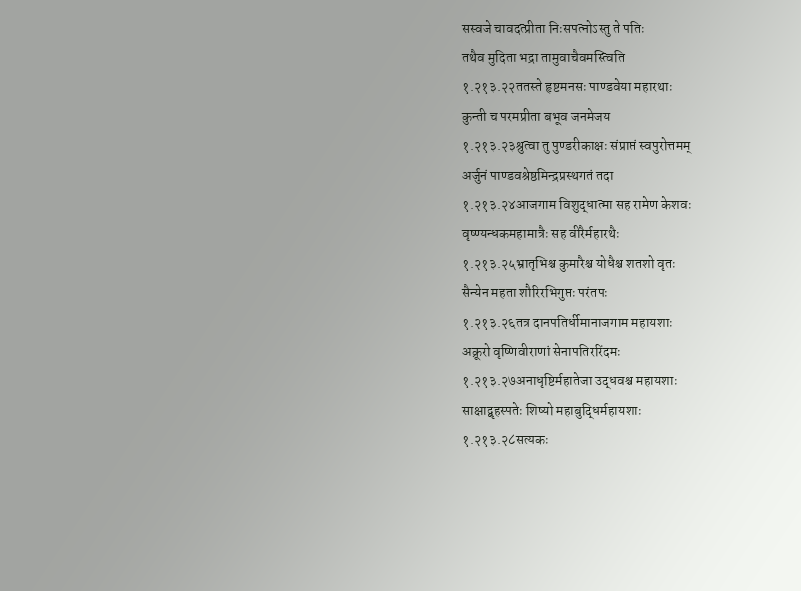सस्वजे चावदत्प्रीता निःसपत्नोऽस्तु ते पतिः
तथैव मुदिता भद्रा तामुवाचैवमस्त्विति
१.२१३.२२ततस्ते हृष्टमनसः पाण्डवेया महारथाः
कुन्ती च परमप्रीता बभूव जनमेजय
१.२१३.२३श्रुत्वा तु पुण्डरीकाक्षः संप्राप्तं स्वपुरोत्तमम्
अर्जुनं पाण्डवश्रेष्ठमिन्द्रप्रस्थगतं तदा
१.२१३.२४आजगाम विशुद्धात्मा सह रामेण केशवः
वृष्ण्यन्धकमहामात्रैः सह वीरैर्महारथैः
१.२१३.२५भ्रातृभिश्च कुमारैश्च योधैश्च शतशो वृतः
सैन्येन महता शौरिरभिगुप्तः परंतपः
१.२१३.२६तत्र दानपतिर्धीमानाजगाम महायशाः
अक्रूरो वृष्णिवीराणां सेनापतिररिंदमः
१.२१३.२७अनाधृष्टिर्महातेजा उद्धवश्च महायशाः
साक्षाद्बृहस्पतेः शिष्यो महाबुद्धिर्महायशाः
१.२१३.२८सत्यकः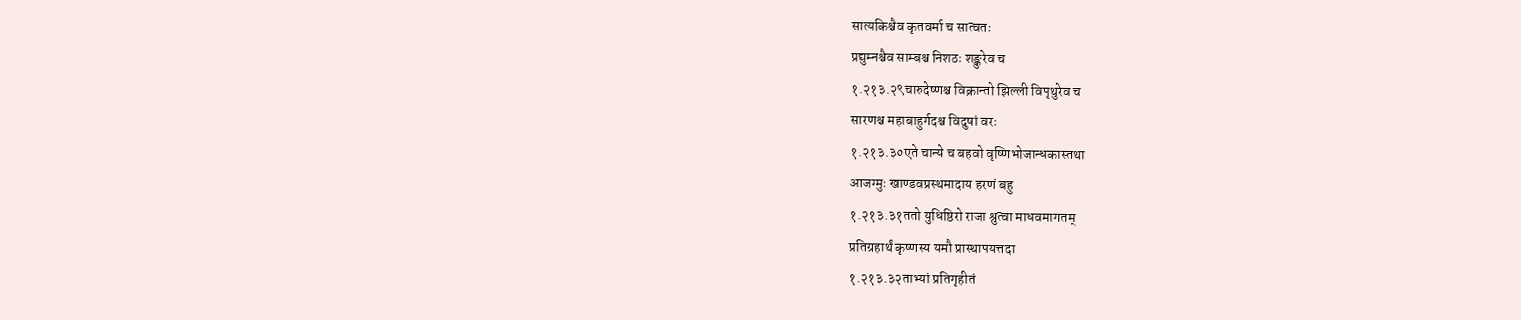सात्यकिश्चैव कृतवर्मा च सात्वतः
प्रद्युम्नश्चैव साम्बश्च निशठः शङ्कुरेव च
१.२१३.२९चारुदेष्णश्च विक्रान्तो झिल्ली विपृथुरेव च
सारणश्च महाबाहुर्गदश्च विदुषां वरः
१.२१३.३०एते चान्ये च बहवो वृष्णिभोजान्धकास्तथा
आजग्मुः खाण्डवप्रस्थमादाय हरणं बहु
१.२१३.३१ततो युधिष्ठिरो राजा श्रुत्वा माधवमागतम्
प्रतिग्रहार्थं कृष्णस्य यमौ प्रास्थापयत्तदा
१.२१३.३२ताभ्यां प्रतिगृहीतं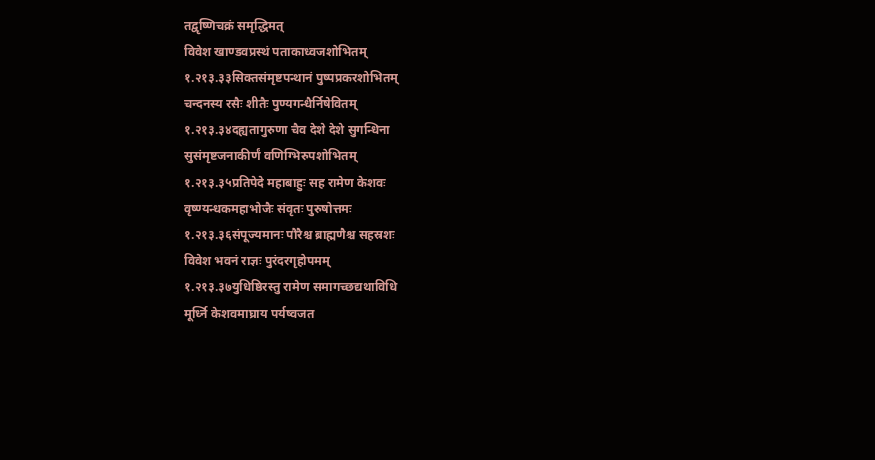तद्वृष्णिचक्रं समृद्धिमत्
विवेश खाण्डवप्रस्थं पताकाध्वजशोभितम्
१.२१३.३३सिक्तसंमृष्टपन्थानं पुष्पप्रकरशोभितम्
चन्दनस्य रसैः शीतैः पुण्यगन्धैर्निषेवितम्
१.२१३.३४दह्यतागुरुणा चैव देशे देशे सुगन्धिना
सुसंमृष्टजनाकीर्णं वणिग्भिरुपशोभितम्
१.२१३.३५प्रतिपेदे महाबाहुः सह रामेण केशवः
वृष्ण्यन्धकमहाभोजैः संवृतः पुरुषोत्तमः
१.२१३.३६संपूज्यमानः पौरैश्च ब्राह्मणैश्च सहस्रशः
विवेश भवनं राज्ञः पुरंदरगृहोपमम्
१.२१३.३७युधिष्ठिरस्तु रामेण समागच्छद्यथाविधि
मूर्ध्नि केशवमाघ्राय पर्यष्वजत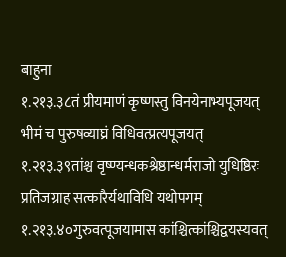बाहुना
१.२१३.३८तं प्रीयमाणं कृष्णस्तु विनयेनाभ्यपूजयत्
भीमं च पुरुषव्याघ्रं विधिवत्प्रत्यपूजयत्
१.२१३.३९तांश्च वृष्ण्यन्धकश्रेष्ठान्धर्मराजो युधिष्ठिरः
प्रतिजग्राह सत्कारैर्यथाविधि यथोपगम्
१.२१३.४०गुरुवत्पूजयामास कांश्चित्कांश्चिद्वयस्यवत्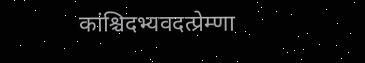कांश्चिदभ्यवदत्प्रेम्णा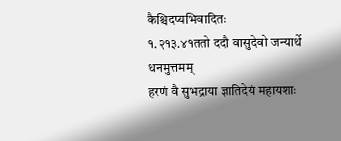कैश्चिदप्यभिवादितः
१.२१३.४१ततो ददौ वासुदेवो जन्यार्थे धनमुत्तमम्
हरणं वै सुभद्राया ज्ञातिदेयं महायशाः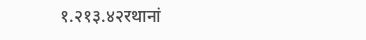१.२१३.४२रथानां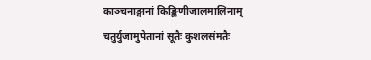काञ्चनाङ्गानां किङ्किणीजालमालिनाम्
चतुर्युजामुपेतानां सूतैः कुशलसंमतैः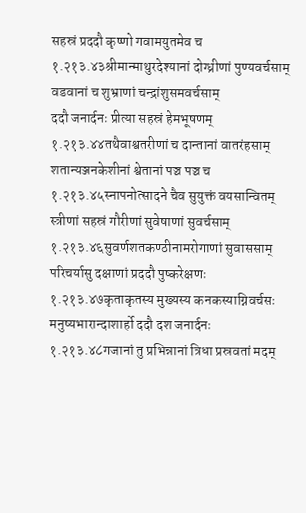सहस्रं प्रददौ कृष्णो गवामयुतमेव च
१.२१३.४३श्रीमान्माथुरदेश्यानां दोग्ध्रीणां पुण्यवर्चसाम्
वडवानां च शुभ्राणां चन्द्रांशुसमवर्चसाम्
ददौ जनार्दनः प्रीत्या सहस्रं हेमभूषणम्
१.२१३.४४तथैवाश्वतरीणां च दान्तानां वातरंहसाम्
शतान्यञ्जनकेशीनां श्वेतानां पञ्च पञ्च च
१.२१३.४५स्नापनोत्सादने चैव सुयुक्तं वयसान्वितम्
स्त्रीणां सहस्रं गौरीणां सुवेषाणां सुवर्चसाम्
१.२१३.४६सुवर्णशतकण्ठीनामरोगाणां सुवाससाम्
परिचर्यासु दक्षाणां प्रददौ पुष्करेक्षणः
१.२१३.४७कृताकृतस्य मुख्यस्य कनकस्याग्निवर्चसः
मनुष्यभारान्दाशार्हो ददौ दश जनार्दनः
१.२१३.४८गजानां तु प्रभिन्नानां त्रिधा प्रस्रवतां मदम्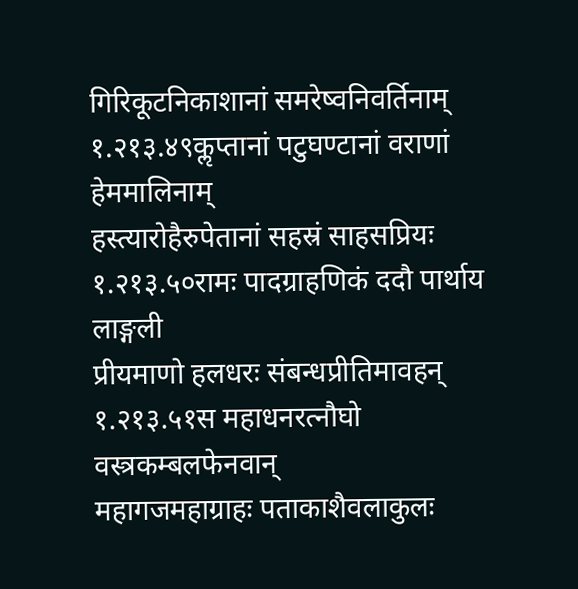गिरिकूटनिकाशानां समरेष्वनिवर्तिनाम्
१.२१३.४९कॢप्तानां पटुघण्टानां वराणां हेममालिनाम्
हस्त्यारोहैरुपेतानां सहस्रं साहसप्रियः
१.२१३.५०रामः पादग्राहणिकं ददौ पार्थाय लाङ्गली
प्रीयमाणो हलधरः संबन्धप्रीतिमावहन्
१.२१३.५१स महाधनरत्नौघो वस्त्रकम्बलफेनवान्
महागजमहाग्राहः पताकाशैवलाकुलः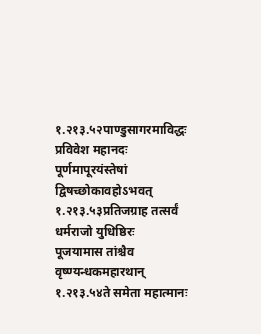१.२१३.५२पाण्डुसागरमाविद्धः प्रविवेश महानदः
पूर्णमापूरयंस्तेषां द्विषच्छोकावहोऽभवत्
१.२१३.५३प्रतिजग्राह तत्सर्वं धर्मराजो युधिष्ठिरः
पूजयामास तांश्चैव वृष्ण्यन्धकमहारथान्
१.२१३.५४ते समेता महात्मानः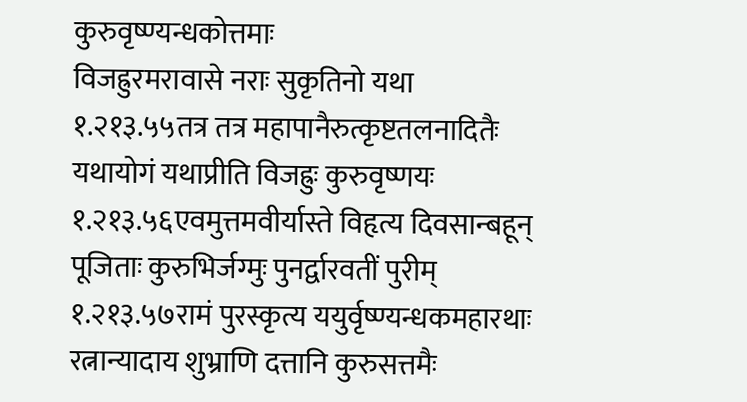कुरुवृष्ण्यन्धकोत्तमाः
विजह्रुरमरावासे नराः सुकृतिनो यथा
१.२१३.५५तत्र तत्र महापानैरुत्कृष्टतलनादितैः
यथायोगं यथाप्रीति विजह्रुः कुरुवृष्णयः
१.२१३.५६एवमुत्तमवीर्यास्ते विहृत्य दिवसान्बहून्
पूजिताः कुरुभिर्जग्मुः पुनर्द्वारवतीं पुरीम्
१.२१३.५७रामं पुरस्कृत्य ययुर्वृष्ण्यन्धकमहारथाः
रत्नान्यादाय शुभ्राणि दत्तानि कुरुसत्तमैः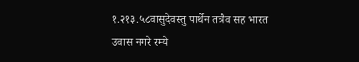१.२१३.५८वासुदेवस्तु पार्थेन तत्रैव सह भारत
उवास नगरे रम्ये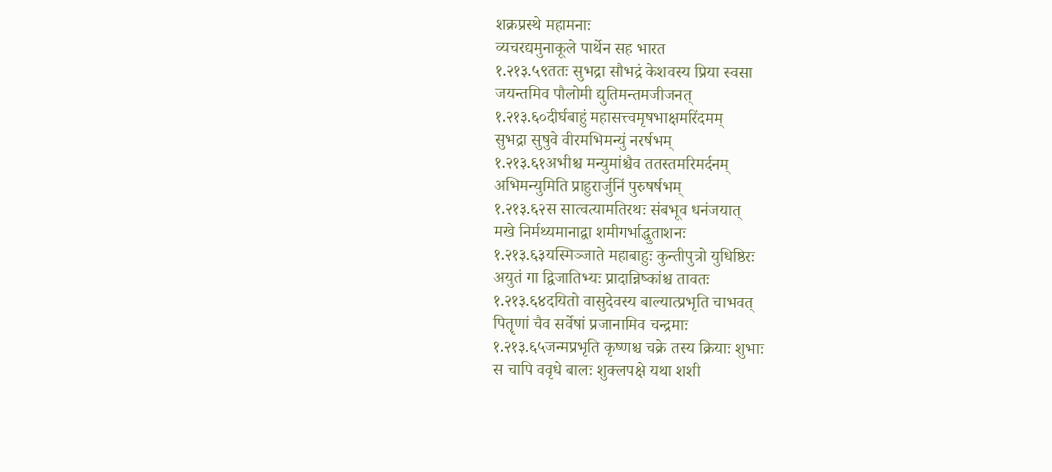शक्रप्रस्थे महामनाः
व्यचरद्यमुनाकूले पार्थेन सह भारत
१.२१३.५९ततः सुभद्रा सौभद्रं केशवस्य प्रिया स्वसा
जयन्तमिव पौलोमी द्युतिमन्तमजीजनत्
१.२१३.६०दीर्घबाहुं महासत्त्वमृषभाक्षमरिंदमम्
सुभद्रा सुषुवे वीरमभिमन्युं नरर्षभम्
१.२१३.६१अभीश्च मन्युमांश्चैव ततस्तमरिमर्दनम्
अभिमन्युमिति प्राहुरार्जुनिं पुरुषर्षभम्
१.२१३.६२स सात्वत्यामतिरथः संबभूव धनंजयात्
मखे निर्मथ्यमानाद्वा शमीगर्भाद्धुताशनः
१.२१३.६३यस्मिञ्जाते महाबाहुः कुन्तीपुत्रो युधिष्ठिरः
अयुतं गा द्विजातिभ्यः प्रादान्निष्कांश्च तावतः
१.२१३.६४दयितो वासुदेवस्य बाल्यात्प्रभृति चाभवत्
पितॄणां चैव सर्वेषां प्रजानामिव चन्द्रमाः
१.२१३.६५जन्मप्रभृति कृष्णश्च चक्रे तस्य क्रियाः शुभाः
स चापि ववृधे बालः शुक्लपक्षे यथा शशी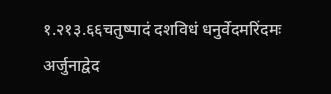१.२१३.६६चतुष्पादं दशविधं धनुर्वेदमरिंदमः
अर्जुनाद्वेद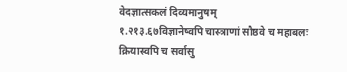वेदज्ञात्सकलं दिव्यमानुषम्
१.२१३.६७विज्ञानेष्वपि चास्त्राणां सौष्ठवे च महाबलः
क्रियास्वपि च सर्वासु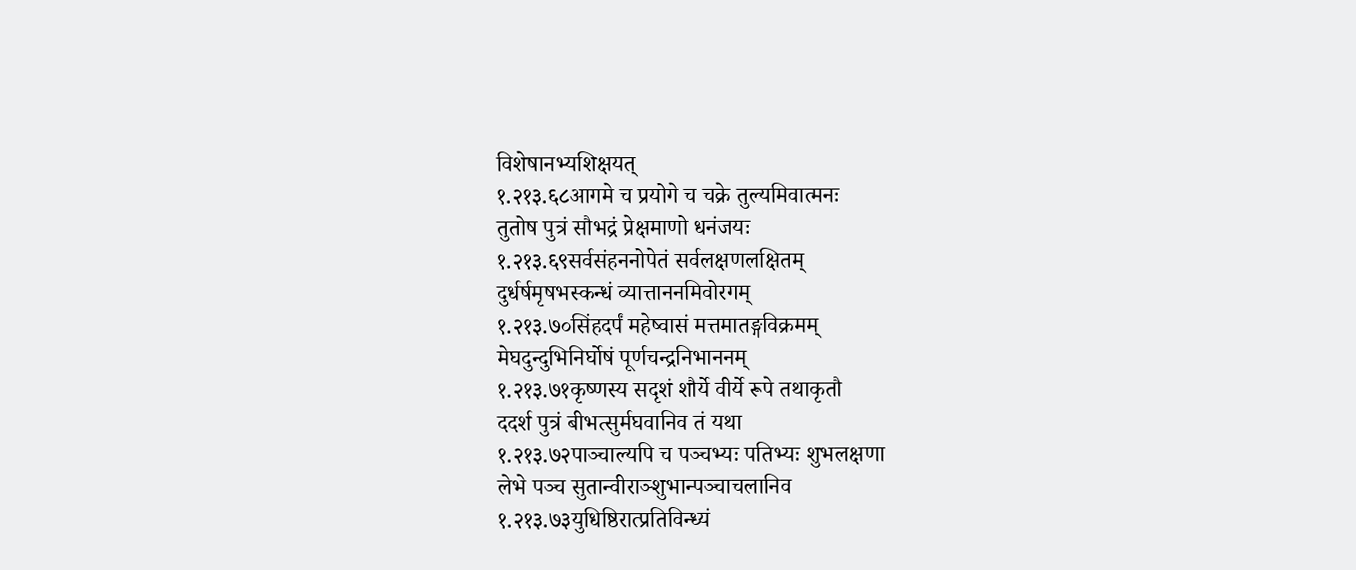विशेषानभ्यशिक्षयत्
१.२१३.६८आगमे च प्रयोगे च चक्रे तुल्यमिवात्मनः
तुतोष पुत्रं सौभद्रं प्रेक्षमाणो धनंजयः
१.२१३.६९सर्वसंहननोपेतं सर्वलक्षणलक्षितम्
दुर्धर्षमृषभस्कन्धं व्यात्ताननमिवोरगम्
१.२१३.७०सिंहदर्पं महेष्वासं मत्तमातङ्गविक्रमम्
मेघदुन्दुभिनिर्घोषं पूर्णचन्द्रनिभाननम्
१.२१३.७१कृष्णस्य सदृशं शौर्ये वीर्ये रूपे तथाकृतौ
ददर्श पुत्रं बीभत्सुर्मघवानिव तं यथा
१.२१३.७२पाञ्चाल्यपि च पञ्चभ्यः पतिभ्यः शुभलक्षणा
लेभे पञ्च सुतान्वीराञ्शुभान्पञ्चाचलानिव
१.२१३.७३युधिष्ठिरात्प्रतिविन्ध्यं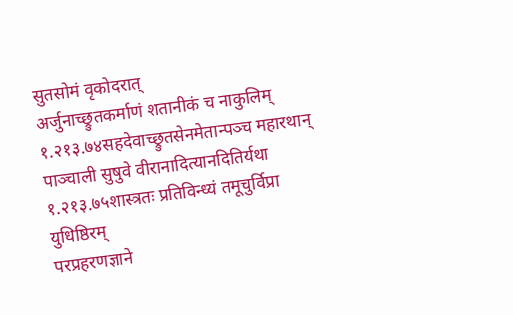सुतसोमं वृकोदरात्
अर्जुनाच्छ्रुतकर्माणं शतानीकं च नाकुलिम्
१.२१३.७४सहदेवाच्छ्रुतसेनमेतान्पञ्च महारथान्
पाञ्चाली सुषुवे वीरानादित्यानदितिर्यथा
१.२१३.७५शास्त्रतः प्रतिविन्ध्यं तमूचुर्विप्रा युधिष्ठिरम्
परप्रहरणज्ञाने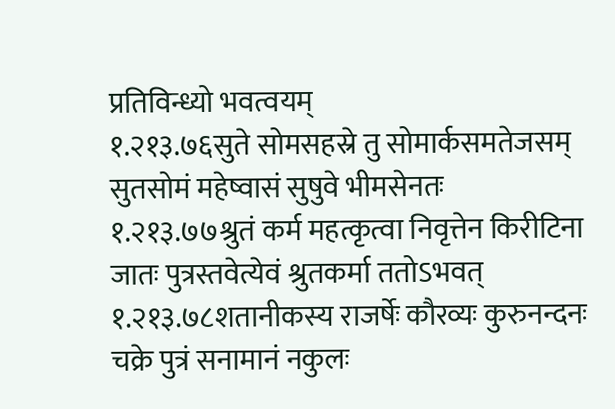प्रतिविन्ध्यो भवत्वयम्
१.२१३.७६सुते सोमसहस्रे तु सोमार्कसमतेजसम्
सुतसोमं महेष्वासं सुषुवे भीमसेनतः
१.२१३.७७श्रुतं कर्म महत्कृत्वा निवृत्तेन किरीटिना
जातः पुत्रस्तवेत्येवं श्रुतकर्मा ततोऽभवत्
१.२१३.७८शतानीकस्य राजर्षेः कौरव्यः कुरुनन्दनः
चक्रे पुत्रं सनामानं नकुलः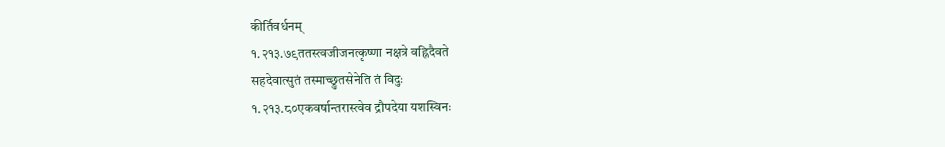कीर्तिवर्धनम्
१.२१३.७९ततस्त्वजीजनत्कृष्णा नक्षत्रे वह्निदैवते
सहदेवात्सुतं तस्माच्छ्रुतसेनेति तं विदुः
१.२१३.८०एकवर्षान्तरास्त्वेव द्रौपदेया यशस्विनः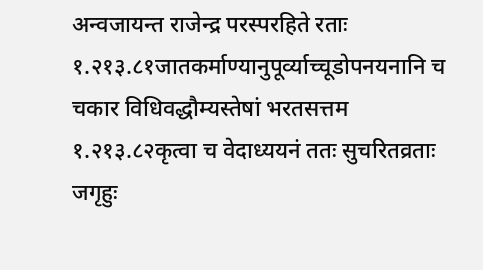अन्वजायन्त राजेन्द्र परस्परहिते रताः
१.२१३.८१जातकर्माण्यानुपूर्व्याच्चूडोपनयनानि च
चकार विधिवद्धौम्यस्तेषां भरतसत्तम
१.२१३.८२कृत्वा च वेदाध्ययनं ततः सुचरितव्रताः
जगृहुः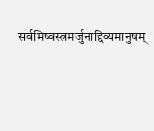सर्वमिष्वस्त्रमर्जुनाद्दिव्यमानुषम्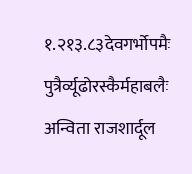१.२१३.८३देवगर्भोपमैः पुत्रैर्व्यूढोरस्कैर्महाबलैः
अन्विता राजशार्दूल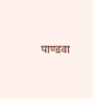पाण्डवा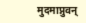मुदमाप्नुवन्